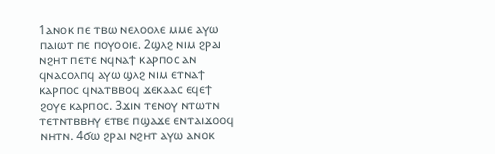1ⲁⲛⲟⲕ ⲡⲉ ⲧⲃⲱ ⲛⲉⲗⲟⲟⲗⲉ ⲙⲙⲉ ⲁⲩⲱ ⲡⲁⲓⲱⲧ ⲡⲉ ⲡⲟⲩⲟⲟⲓⲉ. 2ϣⲗϩ ⲛⲓⲙ ϩⲣⲁⲓ ⲛϩⲏⲧ ⲡⲉⲧⲉ ⲛϥⲛⲁϯ ⲕⲁⲣⲡⲟⲥ ⲁⲛ ϥⲛⲁⲥⲟⲗⲡϥ ⲁⲩⲱ ϣⲗϩ ⲛⲓⲙ ⲉⲧⲛⲁϯ ⲕⲁⲣⲡⲟⲥ ϥⲛⲁⲧⲃⲃⲟϥ ϫⲉⲕⲁⲁⲥ ⲉϥⲉϯ ϩⲟⲩⲉ ⲕⲁⲣⲡⲟⲥ. 3ϫⲓⲛ ⲧⲉⲛⲟⲩ ⲛⲧⲱⲧⲛ ⲧⲉⲧⲛⲧⲃⲃⲏⲩ ⲉⲧⲃⲉ ⲡϣⲁϫⲉ ⲉⲛⲧⲁⲓϫⲟⲟϥ ⲛⲏⲧⲛ. 4ϭⲱ ϩⲣⲁⲓ ⲛϩⲏⲧ ⲁⲩⲱ ⲁⲛⲟⲕ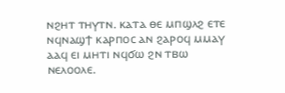ⲛϩⲏⲧ ⲧⲏⲩⲧⲛ. ⲕⲁⲧⲁ ⲑⲉ ⲙⲡϣⲗϩ ⲉⲧⲉ ⲛϥⲛⲁϣϯ ⲕⲁⲣⲡⲟⲥ ⲁⲛ ϩⲁⲣⲟϥ ⲙⲙⲁⲩ ⲁⲁϥ ⲉⲓ ⲙⲏⲧⲓ ⲛϥϭⲱ ϩⲛ ⲧⲃⲱ ⲛⲉⲗⲟⲟⲗⲉ.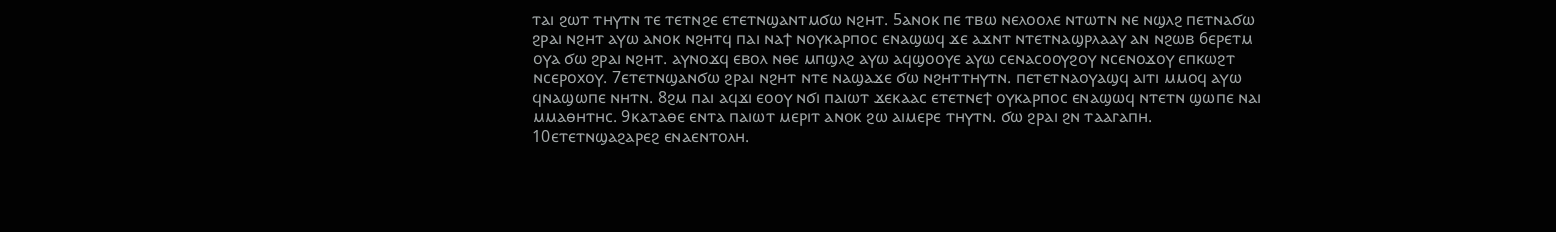ⲧⲁⲓ ϩⲱⲧ ⲧⲏⲩⲧⲛ ⲧⲉ ⲧⲉⲧⲛϩⲉ ⲉⲧⲉⲧⲛϣⲁⲛⲧⲙϭⲱ ⲛϩⲏⲧ. 5ⲁⲛⲟⲕ ⲡⲉ ⲧⲃⲱ ⲛⲉⲗⲟⲟⲗⲉ ⲛⲧⲱⲧⲛ ⲛⲉ ⲛϣⲗϩ ⲡⲉⲧⲛⲁϭⲱ ϩⲣⲁⲓ ⲛϩⲏⲧ ⲁⲩⲱ ⲁⲛⲟⲕ ⲛϩⲏⲧϥ ⲡⲁⲓ ⲛⲁϯ ⲛⲟⲩⲕⲁⲣⲡⲟⲥ ⲉⲛⲁϣⲱϥ ϫⲉ ⲁϫⲛⲧ ⲛⲧⲉⲧⲛⲁϣⲣⲗⲁⲁⲩ ⲁⲛ ⲛϩⲱⲃ 6ⲉⲣⲉⲧⲙ ⲟⲩⲁ ϭⲱ ϩⲣⲁⲓ ⲛϩⲏⲧ. ⲁⲩⲛⲟϫϥ ⲉⲃⲟⲗ ⲛⲑⲉ ⲙⲡϣⲗϩ ⲁⲩⲱ ⲁϥϣⲟⲟⲩⲉ ⲁⲩⲱ ⲥⲉⲛⲁⲥⲟⲟⲩϩⲟⲩ ⲛⲥⲉⲛⲟϫⲟⲩ ⲉⲡⲕⲱϩⲧ ⲛⲥⲉⲣⲟⲭⲟⲩ. 7ⲉⲧⲉⲧⲛϣⲁⲛϭⲱ ϩⲣⲁⲓ ⲛϩⲏⲧ ⲛⲧⲉ ⲛⲁϣⲁϫⲉ ϭⲱ ⲛϩⲏⲧⲧⲏⲩⲧⲛ. ⲡⲉⲧⲉⲧⲛⲁⲟⲩⲁϣϥ ⲁⲓⲧⲓ ⲙⲙⲟϥ ⲁⲩⲱ ϥⲛⲁϣⲱⲡⲉ ⲛⲏⲧⲛ. 8ϩⲙ ⲡⲁⲓ ⲁϥϫⲓ ⲉⲟⲟⲩ ⲛϭⲓ ⲡⲁⲓⲱⲧ ϫⲉⲕⲁⲁⲥ ⲉⲧⲉⲧⲛⲉϯ ⲟⲩⲕⲁⲣⲡⲟⲥ ⲉⲛⲁϣⲱϥ ⲛⲧⲉⲧⲛ ϣⲱⲡⲉ ⲛⲁⲓ ⲙⲙⲁⲑⲏⲧⲏⲥ. 9ⲕⲁⲧⲁⲑⲉ ⲉⲛⲧⲁ ⲡⲁⲓⲱⲧ ⲙⲉⲣⲓⲧ ⲁⲛⲟⲕ ϩⲱ ⲁⲓⲙⲉⲣⲉ ⲧⲏⲩⲧⲛ. ϭⲱ ϩⲣⲁⲓ ϩⲛ ⲧⲁⲁⲅⲁⲡⲏ. 10ⲉⲧⲉⲧⲛϣⲁϩⲁⲣⲉϩ ⲉⲛⲁⲉⲛⲧⲟⲗⲏ.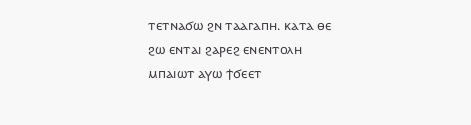ⲧⲉⲧⲛⲁϭⲱ ϩⲛ ⲧⲁⲁⲅⲁⲡⲏ. ⲕⲁⲧⲁ ⲑⲉ ϩⲱ ⲉⲛⲧⲁⲓ ϩⲁⲣⲉϩ ⲉⲛⲉⲛⲧⲟⲗⲏ ⲙⲡⲁⲓⲱⲧ ⲁⲩⲱ ϯϭⲉⲉⲧ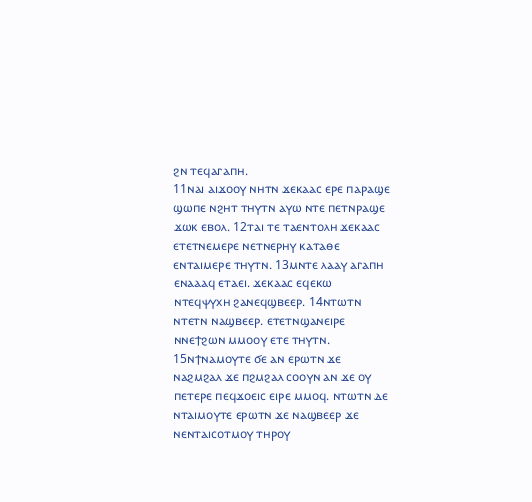ϩⲛ ⲧⲉϥⲁⲅⲁⲡⲏ.
11ⲛⲁⲓ ⲁⲓϫⲟⲟⲩ ⲛⲏⲧⲛ ϫⲉⲕⲁⲁⲥ ⲉⲣⲉ ⲡⲁⲣⲁϣⲉ ϣⲱⲡⲉ ⲛϩⲏⲧ ⲧⲏⲩⲧⲛ ⲁⲩⲱ ⲛⲧⲉ ⲡⲉⲧⲛⲣⲁϣⲉ ϫⲱⲕ ⲉⲃⲟⲗ. 12ⲧⲁⲓ ⲧⲉ ⲧⲁⲉⲛⲧⲟⲗⲏ ϫⲉⲕⲁⲁⲥ ⲉⲧⲉⲧⲛⲉⲙⲉⲣⲉ ⲛⲉⲧⲛⲉⲣⲏⲩ ⲕⲁⲧⲁⲑⲉ ⲉⲛⲧⲁⲓⲙⲉⲣⲉ ⲧⲏⲩⲧⲛ. 13ⲙⲛⲧⲉ ⲗⲁⲁⲩ ⲁⲅⲁⲡⲏ ⲉⲛⲁⲁⲁϥ ⲉⲧⲁⲉⲓ. ϫⲉⲕⲁⲁⲥ ⲉϥⲉⲕⲱ ⲛⲧⲉϥⲯⲩⲭⲏ ϩⲁⲛⲉϥϣⲃⲉⲉⲣ. 14ⲛⲧⲱⲧⲛ ⲛⲧⲉⲧⲛ ⲛⲁϣⲃⲉⲉⲣ. ⲉⲧⲉⲧⲛϣⲁⲛⲉⲓⲣⲉ ⲛⲛⲉϯϩⲱⲛ ⲙⲙⲟⲟⲩ ⲉⲧⲉ ⲧⲏⲩⲧⲛ. 15ⲛϯⲛⲁⲙⲟⲩⲧⲉ ϭⲉ ⲁⲛ ⲉⲣⲱⲧⲛ ϫⲉ ⲛⲁϩⲙϩⲁⲗ ϫⲉ ⲡϩⲙϩⲁⲗ ⲥⲟⲟⲩⲛ ⲁⲛ ϫⲉ ⲟⲩ ⲡⲉⲧⲉⲣⲉ ⲡⲉϥϫⲟⲉⲓⲥ ⲉⲓⲣⲉ ⲙⲙⲟϥ. ⲛⲧⲱⲧⲛ ⲇⲉ ⲛⲧⲁⲓⲙⲟⲩⲧⲉ ⲉⲣⲱⲧⲛ ϫⲉ ⲛⲁϣⲃⲉⲉⲣ ϫⲉ ⲛⲉⲛⲧⲁⲓⲥⲟⲧⲙⲟⲩ ⲧⲏⲣⲟⲩ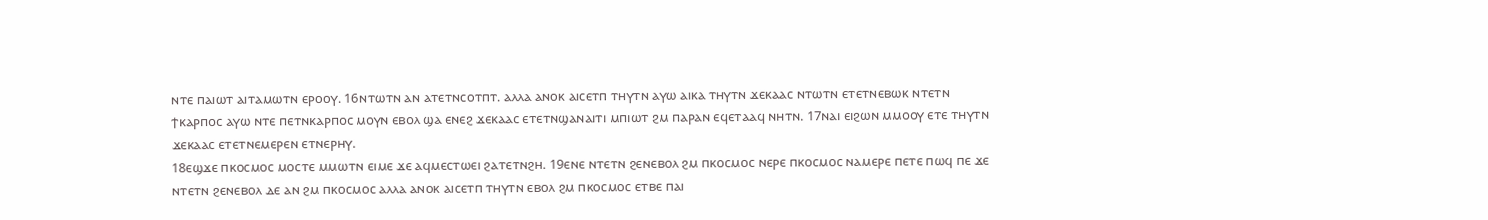ⲛⲧⲉ ⲡⲁⲓⲱⲧ ⲁⲓⲧⲁⲙⲱⲧⲛ ⲉⲣⲟⲟⲩ. 16ⲛⲧⲱⲧⲛ ⲁⲛ ⲁⲧⲉⲧⲛⲥⲟⲧⲡⲧ. ⲁⲗⲗⲁ ⲁⲛⲟⲕ ⲁⲓⲥⲉⲧⲡ ⲧⲏⲩⲧⲛ ⲁⲩⲱ ⲁⲓⲕⲁ ⲧⲏⲩⲧⲛ ϫⲉⲕⲁⲁⲥ ⲛⲧⲱⲧⲛ ⲉⲧⲉⲧⲛⲉⲃⲱⲕ ⲛⲧⲉⲧⲛ ϯⲕⲁⲣⲡⲟⲥ ⲁⲩⲱ ⲛⲧⲉ ⲡⲉⲧⲛⲕⲁⲣⲡⲟⲥ ⲙⲟⲩⲛ ⲉⲃⲟⲗ ϣⲁ ⲉⲛⲉϩ ϫⲉⲕⲁⲁⲥ ⲉⲧⲉⲧⲛϣⲁⲛⲁⲓⲧⲓ ⲙⲡⲓⲱⲧ ϩⲙ ⲡⲁⲣⲁⲛ ⲉϥⲉⲧⲁⲁϥ ⲛⲏⲧⲛ. 17ⲛⲁⲓ ⲉⲓϩⲱⲛ ⲙⲙⲟⲟⲩ ⲉⲧⲉ ⲧⲏⲩⲧⲛ ϫⲉⲕⲁⲁⲥ ⲉⲧⲉⲧⲛⲉⲙⲉⲣⲉⲛ ⲉⲧⲛⲉⲣⲏⲩ.
18ⲉϣϫⲉ ⲡⲕⲟⲥⲙⲟⲥ ⲙⲟⲥⲧⲉ ⲙⲙⲱⲧⲛ ⲉⲓⲙⲉ ϫⲉ ⲁϥⲙⲉⲥⲧⲱⲉⲓ ϩⲁⲧⲉⲧⲛϩⲏ. 19ⲉⲛⲉ ⲛⲧⲉⲧⲛ ϩⲉⲛⲉⲃⲟⲗ ϩⲙ ⲡⲕⲟⲥⲙⲟⲥ ⲛⲉⲣⲉ ⲡⲕⲟⲥⲙⲟⲥ ⲛⲁⲙⲉⲣⲉ ⲡⲉⲧⲉ ⲡⲱϥ ⲡⲉ ϫⲉ ⲛⲧⲉⲧⲛ ϩⲉⲛⲉⲃⲟⲗ ⲇⲉ ⲁⲛ ϩⲙ ⲡⲕⲟⲥⲙⲟⲥ ⲁⲗⲗⲁ ⲁⲛⲟⲕ ⲁⲓⲥⲉⲧⲡ ⲧⲏⲩⲧⲛ ⲉⲃⲟⲗ ϩⲙ ⲡⲕⲟⲥⲙⲟⲥ ⲉⲧⲃⲉ ⲡⲁⲓ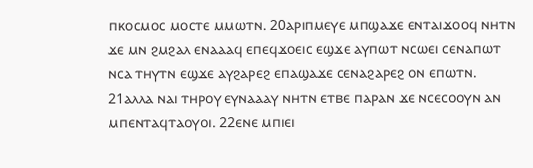ⲡⲕⲟⲥⲙⲟⲥ ⲙⲟⲥⲧⲉ ⲙⲙⲱⲧⲛ. 20ⲁⲣⲓⲡⲙⲉⲩⲉ ⲙⲡϣⲁϫⲉ ⲉⲛⲧⲁⲓϫⲟⲟϥ ⲛⲏⲧⲛ ϫⲉ ⲙⲛ ϩⲙϩⲁⲗ ⲉⲛⲁⲁⲁϥ ⲉⲡⲉϥϫⲟⲉⲓⲥ ⲉϣϫⲉ ⲁⲩⲡⲱⲧ ⲛⲥⲱⲉⲓ ⲥⲉⲛⲁⲡⲱⲧ ⲛⲥⲁ ⲧⲏⲩⲧⲛ ⲉϣϫⲉ ⲁⲩϩⲁⲣⲉϩ ⲉⲡⲁϣⲁϫⲉ ⲥⲉⲛⲁϩⲁⲣⲉϩ ⲟⲛ ⲉⲡⲱⲧⲛ. 21ⲁⲗⲗⲁ ⲛⲁⲓ ⲧⲏⲣⲟⲩ ⲉⲩⲛⲁⲁⲁⲩ ⲛⲏⲧⲛ ⲉⲧⲃⲉ ⲡⲁⲣⲁⲛ ϫⲉ ⲛⲥⲉⲥⲟⲟⲩⲛ ⲁⲛ ⲙⲡⲉⲛⲧⲁϥⲧⲁⲟⲩⲟⲓ. 22ⲉⲛⲉ ⲙⲡⲓⲉⲓ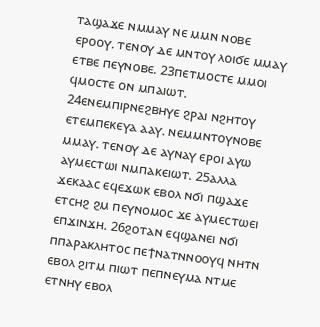ⲧⲁϣⲁϫⲉ ⲛⲙⲙⲁⲩ ⲛⲉ ⲙⲙⲛ ⲛⲟⲃⲉ ⲉⲣⲟⲟⲩ. ⲧⲉⲛⲟⲩ ⲇⲉ ⲙⲛⲧⲟⲩ ⲗⲟⲓϭⲉ ⲙⲙⲁⲩ ⲉⲧⲃⲉ ⲡⲉⲩⲛⲟⲃⲉ. 23ⲡⲉⲧⲙⲟⲥⲧⲉ ⲙⲙⲟⲓ ϥⲙⲟⲥⲧⲉ ⲟⲛ ⲙⲡⲁⲓⲱⲧ. 24ⲉⲛⲉⲙⲡⲓⲣⲛⲉϩⲃⲏⲩⲉ ϩⲣⲁⲓ ⲛϩⲏⲧⲟⲩ ⲉⲧⲉⲙⲡⲉⲕⲉⲩⲁ ⲁⲁⲩ. ⲛⲉⲙⲙⲛⲧⲟⲩⲛⲟⲃⲉ ⲙⲙⲁⲩ. ⲧⲉⲛⲟⲩ ⲇⲉ ⲁⲩⲛⲁⲩ ⲉⲣⲟⲓ ⲁⲩⲱ ⲁⲩⲙⲉⲥⲧⲱⲓ ⲛⲙⲡⲁⲕⲉⲓⲱⲧ. 25ⲁⲗⲗⲁ ϫⲉⲕⲁⲁⲥ ⲉϥⲉϫⲱⲕ ⲉⲃⲟⲗ ⲛϭⲓ ⲡϣⲁϫⲉ ⲉⲧⲥⲏϩ ϩⲙ ⲡⲉⲩⲛⲟⲙⲟⲥ ϫⲉ ⲁⲩⲙⲉⲥⲧⲱⲉⲓ ⲉⲡϫⲓⲛϫⲏ. 26ϩⲟⲧⲁⲛ ⲉϥϣⲁⲛⲉⲓ ⲛϭⲓ ⲡⲡⲁⲣⲁⲕⲗⲏⲧⲟⲥ ⲡⲉϯⲛⲁⲧⲛⲛⲟⲟⲩϥ ⲛⲏⲧⲛ ⲉⲃⲟⲗ ϩⲓⲧⲙ ⲡⲓⲱⲧ ⲡⲉⲡⲛⲉⲩⲙⲁ ⲛⲧⲙⲉ ⲉⲧⲛⲏⲩ ⲉⲃⲟⲗ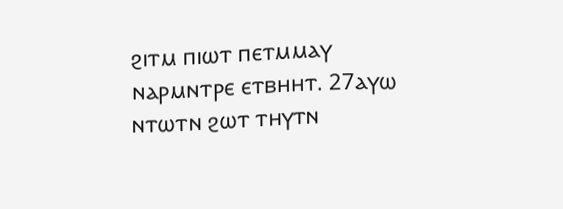ϩⲓⲧⲙ ⲡⲓⲱⲧ ⲡⲉⲧⲙⲙⲁⲩ ⲛⲁⲣⲙⲛⲧⲣⲉ ⲉⲧⲃⲏⲏⲧ. 27ⲁⲩⲱ ⲛⲧⲱⲧⲛ ϩⲱⲧ ⲧⲏⲩⲧⲛ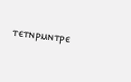ⲧⲉⲧⲛⲣⲙⲛⲧⲣⲉ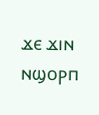ϫⲉ ϫⲓⲛ ⲛϣⲟⲣⲡ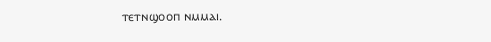ⲧⲉⲧⲛϣⲟⲟⲡ ⲛⲙⲙⲁⲓ.